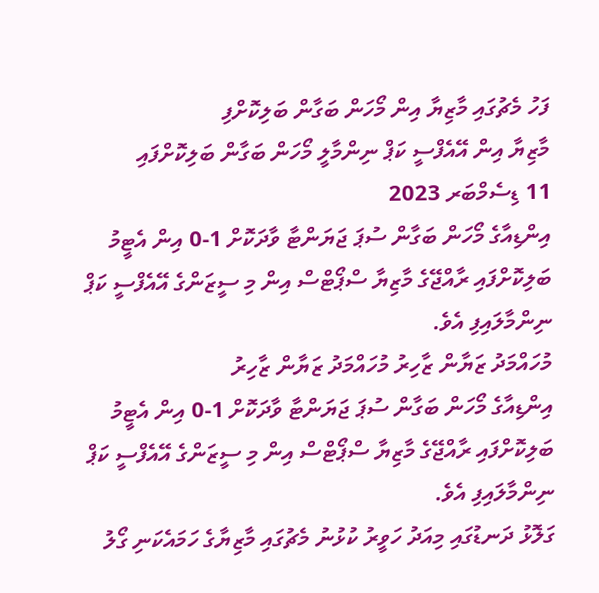ފަހު މެޗުގައި މާޒިޔާ އިން މޯހަން ބަގާން ބަލިކޮށްފި
މާޒިޔާ އިން އޭއެފްސީ ކަޕް ނިންމާލީ މޯހަން ބަގާން ބަލިކޮށްފައި
11 ޑިސެމްބަރ 2023
އިންޑިއާގެ މޯހަން ބަގާން ސުޕަ ޖަޔަންޓާ ވާދަކޮށް 1-0 އިން އެޓީމު ބަލިކޮށްފައި ރާއްޖޭގެ މާޒިޔާ ސްޕޯޓްސް އިން މި ސީޒަންގެ އޭއެފްސީ ކަޕް ނިންމާލައިފި އެވެ.
މުހައްމަދު ޒަޔާން ޒާހިރު މުހައްމަދު ޒަޔާން ޒާހިރު
އިންޑިއާގެ މޯހަން ބަގާން ސުޕަ ޖަޔަންޓާ ވާދަކޮށް 1-0 އިން އެޓީމު ބަލިކޮށްފައި ރާއްޖޭގެ މާޒިޔާ ސްޕޯޓްސް އިން މި ސީޒަންގެ އޭއެފްސީ ކަޕް ނިންމާލައިފި އެވެ.
ގަލޮޅު ދަނޑުގައި މިއަދު ހަވީރު ކުޅުނު މެޗުގައި މާޒިޔާގެ ހަމައެކަނި ގޯލު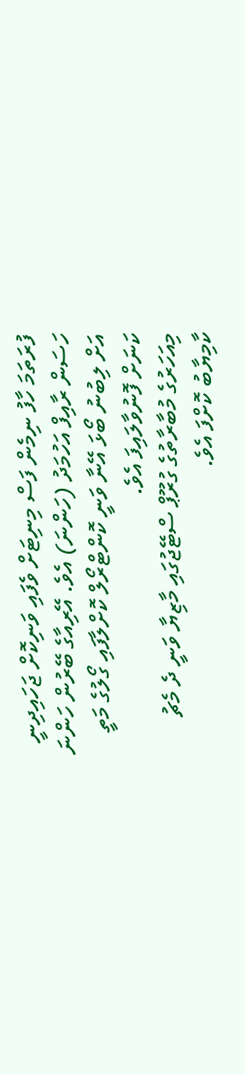ފުރަތަމަ ހާފު ނިމެން ފަސް މިނިޓަށް ވެފައި ވަނިކޮށް ޖަހައިދިނީ ހަސަން ރާއިފް އަހުމަދު (ހަންނަ) އެވެ. އޭރިއާގެ ބޭރުން ހަންނަ އަށް ލިބުނު ބޯޅަ އޭނާ ވަނީ ކޮންޓްރޯލް ކޮށްލާފައި ގޯލުގެ މަތީ ކަނަށް ފޮނުވާލައިފަ އެވެ.
މިއަހަރުގެ މުބާރާތުގެ ގުރޫޕް ސްޓޭޖުގައި މާޒިޔާ ވަނީ ދެ މެޗު ކާމިޔާބު ކޮށްފަ އެވެ.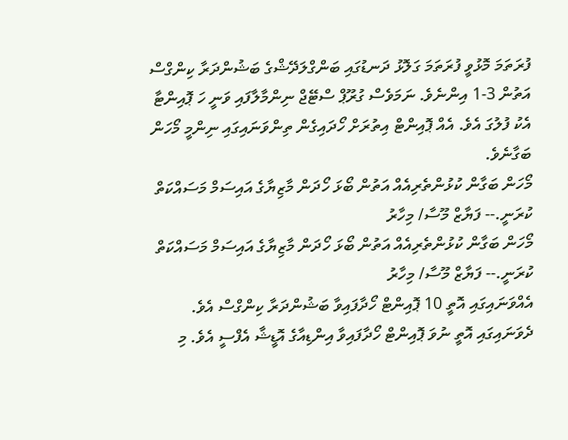ފުރަތަމަ މޮޅުވީ ފުރަތަމަ ގަލޮޅު ދަނޑުގައި ބަންގްލަދޭޝްގެ ބަޝުންދަރާ ކިންގްސް އަތުން 3-1 އިންނެވެ. ނަމަވެސް ގުރޫޕް ސްޓޭޖް ނިންމާލާފައި ވަނީ ހަ ޕޮއިންޓާ އެކު ފުލުގަ އެވެ. އެއް ޕޮއިންޓް އިތުރަށް ހޯދައިގެން ތިންވަނައިގައި ނިންމީ މޯހަން ބަގާނެވެ.
މޯހަން ބަގާން ކުޅުންތެރިއެއް އަތުން ބޯޅަ ހޯދަން މާޒިޔާގެ އައިސަމް މަސައްކަތް ކުރަނީ.-- ފަޔާޒް މޫސާ/ މިހާރު
މޯހަން ބަގާން ކުޅުންތެރިއެއް އަތުން ބޯޅަ ހޯދަން މާޒިޔާގެ އައިސަމް މަސައްކަތް ކުރަނީ.-- ފަޔާޒް މޫސާ/ މިހާރު
އެއްވަނައިގައި އޮތީ 10 ޕޮއިންޓް ހޯދާފައިވާ ބަޝުންދަރާ ކިންގްސް އެވެ. ދެވަނައިގައި އޮތީ ނުވަ ޕޮއިންޓް ހޯދާފައިވާ އިންޑިއާގެ އޮޑީޝާ އެފްސީ އެވެ. މި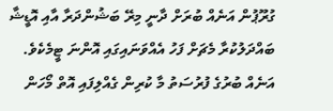ގުރޫޕުން އަނެއް ބުރަށް ދާނީ މިރޭ ބަޝުންދަރާ އާއި އޮޑީޝާ ބައްދަލުކުރާ މެޗަށް ފަހު އެއްވަނައިގައި އޮންނަ ޓީމެކެވެ.
އަނެއް ބުރުގެ ފުރުސަތު މާ ކުރިން ގެއްލިފައި އޮތް މޯހަން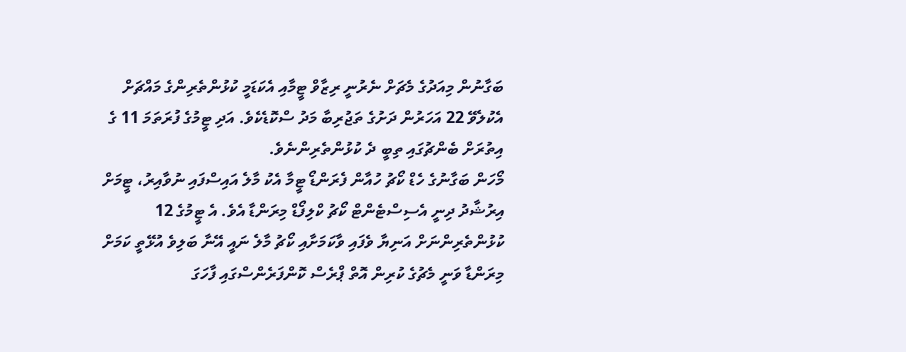ބަގާނުން މިއަދުގެ މެޗަށް ނެރުނީ ރިޒާވް ޓީމާއި އެކަޑަމީ ކުޅުންތެރިންގެ މައްޗަށް އެކުލެވޭ 22 އަހަރުން ދަށުގެ ތަޖުރިބާ މަދު ސްކޮޑެކެވެ. އަދި ޓީމުގެ ފުރަތަމަ 11 ގެ އިތުރަށް ބެންޗުގައި ތިބީ ދެ ކުޅުންތެރިންނެވެ.
މޯހަން ބަގާނުގެ ހެޑް ކޯޗު ހުއާން ފެރަންޑޯ ޓީމާ އެކު މާލެ އައިސްފައި ނުވާއިރު، ޓީމަށް އިރުޝާދު ދިނީ އެސިސްޓެންޓް ކޯޗު ކްލިފޯޑް މިރަންޑާ އެވެ. އެ ޓީމުގެ 12 ކުޅުންތެރިންނަށް އަނިޔާ ވެފައި ވާކަމަށާއި ކޯޗު މާލެ ނައީ އޭނާ ބަލިވެ އުޅޭތީ ކަމަށް މިރަންޑާ ވަނީ މެޗުގެ ކުރިން އޮތް ޕްރެސް ކޮންފަރެންސްގައި ފާހަގަ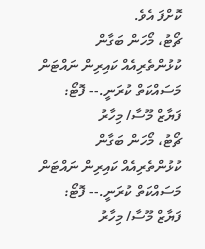ކޮށްފަ އެވެ.
ޗޯޓު، މޯހަން ބަގާން ކުޅުންތެރިއެއް ކައިރިން ނައްޓަން މަސައްކަތް ކުރަނީ.-- ފޮޓޯ: ފަޔާޒް މޫސާ/ މިހާރު
ޗޯޓު، މޯހަން ބަގާން ކުޅުންތެރިއެއް ކައިރިން ނައްޓަން މަސައްކަތް ކުރަނީ.-- ފޮޓޯ: ފަޔާޒް މޫސާ/ މިހާރު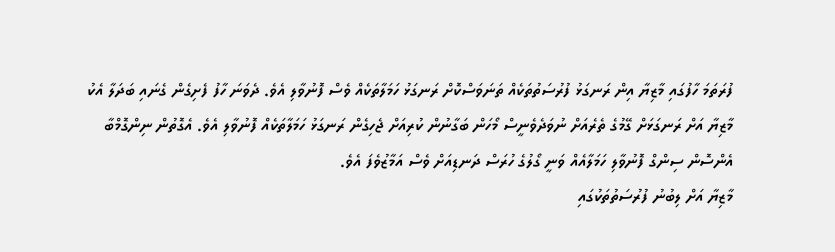ފުރަތަމަ ހާފުގައި މާޒިޔާ އިން ރަނގަޅު ފުރުސަތުތަކެއް ތަނަވަސްކޮށް ރަނގަޅު ހަމަލާތަކެއް ވެސް ފޮނުވާލި އެވެ. ދެވަނަ ހާފު ފެށިގެން ގެނައި ބަދަލާ އެކު މާޒިޔާ އަށް ރަނގަޅަށް ގޭމުގެ ތެރެއަށް ނުވަދެވެނީސް މޯހަން ބަގާނުން ކުރިއަށް ޖެހިގެން ރަނގަޅު ހަމަލާތަކެއް ފޮނުވާލި އެވެ. އެގޮތުން ނިންގޮމްބާ އެންސޮން ސިންގް ފޮނުވާލި ހަމަލާއެއް ވަނީ ގޯލުގެ ހުރަސް ދަނޑިއަށް ވެސް އަމާޒުވެފަ އެވެ.
މާޒިޔާ އަށް ލިބުނު ފުރުސަތުތަކުގައި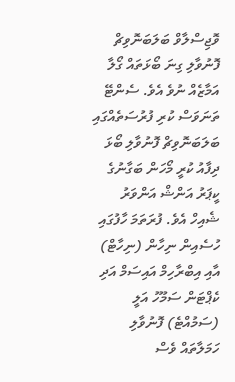ވޮޖިސްލާވް ބަލަބަނޮވިޗް ފޮނުވާލި ގިނަ ބޯޅަތައް ގޯލާ އަމާޒެއް ނުވެ އެވެ. ސެންޓޭ ތަނަވަސް ކުރި ފުރުސަތެއްގައި ބަލަބަނޮވިޗް ފޮނުވާލި ބޯޅަ ދިފާއު ކުރީ މޯހަން ބަގާނުގެ ކީޕަރު އަންޝް އަންވަރު ޝެއިހް އެވެ. ފުރަތަމަ ހާފުގައި ހުސެއިން ނިހާން (ނިހާޓް) އާއި އިބްރާހިމް އައިސަމް އަދި ކެޕްޓަން ސަމޫހު އަލީ (ސަމުއްޓެ) ފޮނުވާލި ހަމަލާތައް ވެސް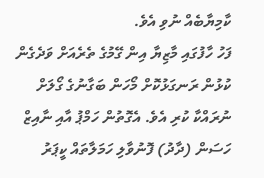ކާމިޔާބެއް ނުވި އެވެ.
ފަހު ހާފުގައި މާޒިޔާ އިން ގޭމުގެ ތެރެއަށް ވަދެގެން ކުޅުން ރަނގަޅުކޮށް މޯހަން ބަގާނުގެ ގޯލަށް ނުރައްކާ ކުރި އެވެ. އެގޮތުން ހަމްޕު އާއި ނާއިޒް ހަސަން (ދާދު) ފޮނުވާލި ހަމަލާތައް ކީޕަރު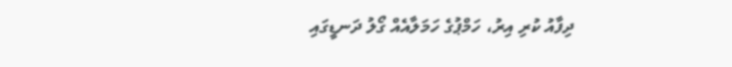ދިފާއު ކުރި އިރު، ހަމްޕުގެ ހަމަލާއެއް ގޯލު ދަނޑީގައި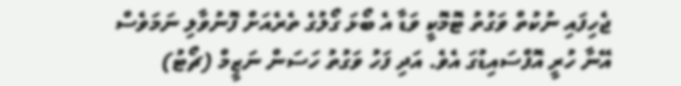ޖެހިފައި ނުކުތް ވަގުތު ޓޮމޮކީ ވަޑާ އެ ބޯޅަ ގޯލުގެ ތެރެއަށް ފޮނުވާލި ނަމަވެސް އޭނާ ހުރީ އޮފްސައިޑުގަ އެވެ. އަދި ފަހު ވަގުތު ހަސަން ނަޒީމް (ޗޯޓު)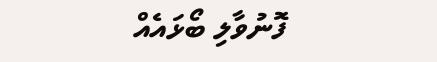ފޮނުވާލި ބޯޅައެއް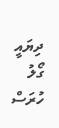ދިޔައީ ގޯލު ހުރަސް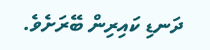ދަނޑި ކައިރިން ބޭރަށެވެ.